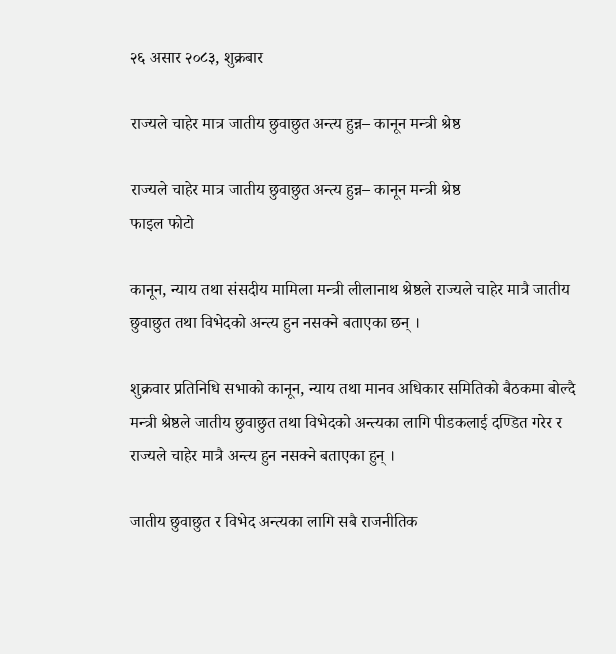२६ असार २०८३, शुक्रबार

राज्यले चाहेर मात्र जातीय छुवाछुत अन्त्य हुन्न– कानून मन्त्री श्रेष्ठ

राज्यले चाहेर मात्र जातीय छुवाछुत अन्त्य हुन्न– कानून मन्त्री श्रेष्ठ
फाइल फोटो

कानून, न्याय तथा संसदीय मामिला मन्त्री लीलानाथ श्रेष्ठले राज्यले चाहेर मात्रै जातीय छुवाछुत तथा विभेदको अन्त्य हुन नसक्ने बताएका छन् ।

शुक्रवार प्रतिनिधि सभाको कानून, न्याय तथा मानव अधिकार समितिको बैठकमा बोल्दै मन्त्री श्रेष्ठले जातीय छुवाछुत तथा विभेदको अन्त्यका लागि पीडकलाई दण्डित गरेर र राज्यले चाहेर मात्रै अन्त्य हुन नसक्ने बताएका हुन् ।

जातीय छुवाछुत र विभेद अन्त्यका लागि सबै राजनीतिक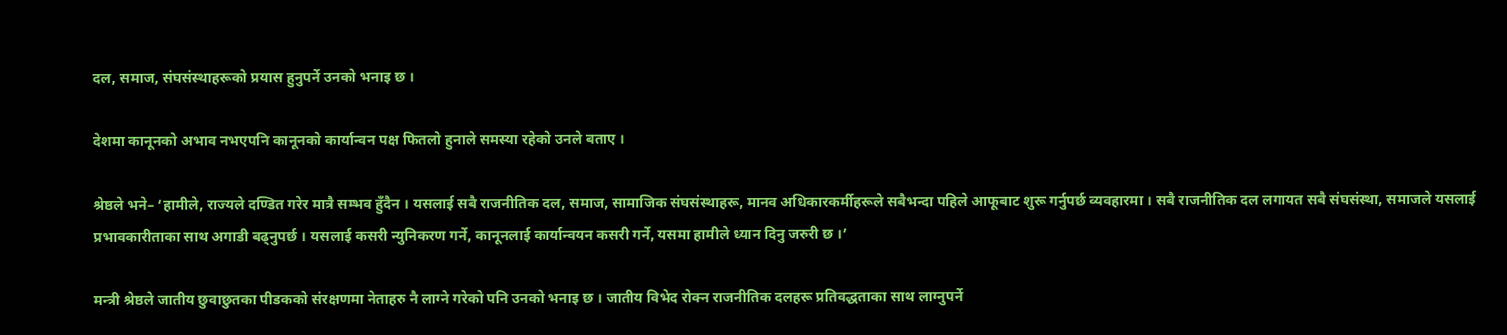दल, समाज, संघसंस्थाहरूको प्रयास हुनुपर्ने उनको भनाइ छ ।

देशमा कानूनको अभाव नभएपनि कानूनको कार्यान्वन पक्ष फितलो हुनाले समस्या रहेको उनले बताए ।

श्रेष्ठले भने– ‘हामीले, राज्यले दण्डित गरेर मात्रै सम्भव हुँदैन । यसलाई सबै राजनीतिक दल, समाज, सामाजिक संघसंस्थाहरू, मानव अधिकारकर्मीहरूले सबैभन्दा पहिले आफूबाट शुरू गर्नुपर्छ व्यवहारमा । सबै राजनीतिक दल लगायत सबै संघसंस्था, समाजले यसलाई प्रभावकारीताका साथ अगाडी बढ्नुपर्छ । यसलाई कसरी न्युनिकरण गर्ने, कानूनलाई कार्यान्वयन कसरी गर्ने, यसमा हामीले ध्यान दिनु जरुरी छ ।’

मन्त्री श्रेष्ठले जातीय छुवाछुतका पीडकको संरक्षणमा नेताहरु नै लाग्ने गरेको पनि उनको भनाइ छ । जातीय विभेद रोक्न राजनीतिक दलहरू प्रतिवद्धताका साथ लाग्नुपर्ने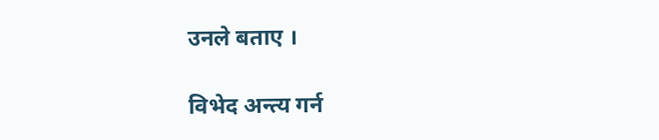उनले बताए ।

विभेद अन्त्य गर्न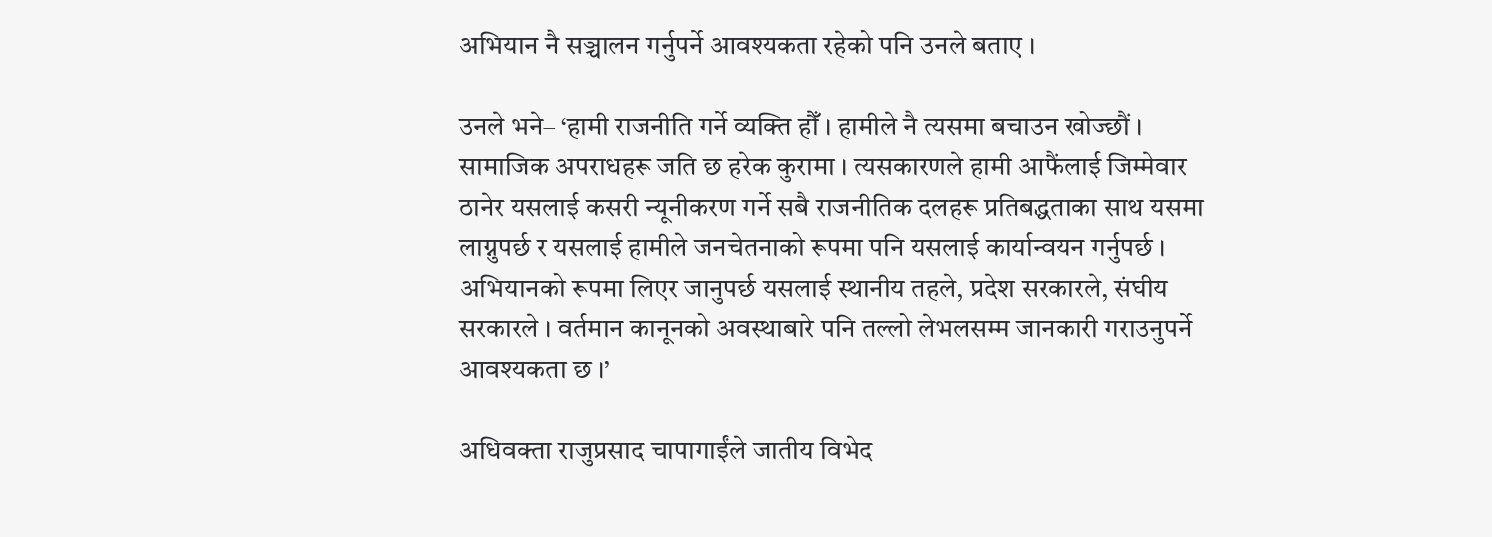अभियान नै सञ्चालन गर्नुपर्ने आवश्यकता रहेको पनि उनले बताए ।

उनले भने– ‘हामी राजनीति गर्ने व्यक्ति हौँ । हामीले नै त्यसमा बचाउन खोज्छौं । सामाजिक अपराधहरू जति छ हरेक कुरामा । त्यसकारणले हामी आफैंलाई जिम्मेवार ठानेर यसलाई कसरी न्यूनीकरण गर्ने सबै राजनीतिक दलहरू प्रतिबद्धताका साथ यसमा लाग्नुपर्छ र यसलाई हामीले जनचेतनाको रूपमा पनि यसलाई कार्यान्वयन गर्नुपर्छ । अभियानको रूपमा लिएर जानुपर्छ यसलाई स्थानीय तहले, प्रदेश सरकारले, संघीय सरकारले । वर्तमान कानूनको अवस्थाबारे पनि तल्लो लेभलसम्म जानकारी गराउनुपर्ने आवश्यकता छ ।’

अधिवक्ता राजुप्रसाद चापागाईंले जातीय विभेद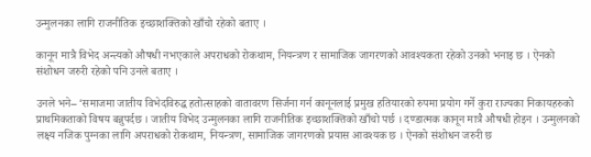उन्मुलनका लागि राजनीतिक इच्छाशक्तिको खाँचो रहेको बताए ।

कानून मात्रै विभेद अन्त्यको औषधी नभएकाले अपराधको रोकथाम, नियन्त्रण र सामाजिक जागरणको आवश्यकता रहेको उनको भनाइ छ । ऐनको संशोधन जरुरी रहेको पनि उनले बताए ।

उनले भने– ‘समाजमा जातीय विभेदविरुद्ध हतोत्साहको वातावरण सिर्जना गर्न कानूनलाई प्रमुख हतियारको रुपमा प्रयोग गर्ने कुरा राज्यका निकायहरुको प्राथमिकताको विषय बन्नुपर्दछ । जातीय विभेद उन्मुलनका लागि राजनीतिक इच्छाशक्तिको खाँचो पर्छ । दण्डात्मक कानून मात्रै औषधी होइन । उन्मुलनको लक्ष्य नजिक पुग्नका लागि अपराधको रोकथाम, नियन्त्रण, सामाजिक जागरणको प्रयास आवश्यक छ । ऐनको संशोधन जरुरी छ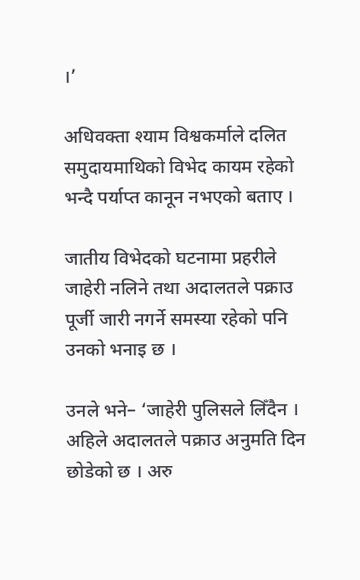।’

अधिवक्ता श्याम विश्वकर्माले दलित समुदायमाथिको विभेद कायम रहेको भन्दै पर्याप्त कानून नभएको बताए ।

जातीय विभेदको घटनामा प्रहरीले जाहेरी नलिने तथा अदालतले पक्राउ पूर्जी जारी नगर्ने समस्या रहेको पनि उनको भनाइ छ ।

उनले भने– ‘जाहेरी पुलिसले लिँदैन । अहिले अदालतले पक्राउ अनुमति दिन छोडेको छ । अरु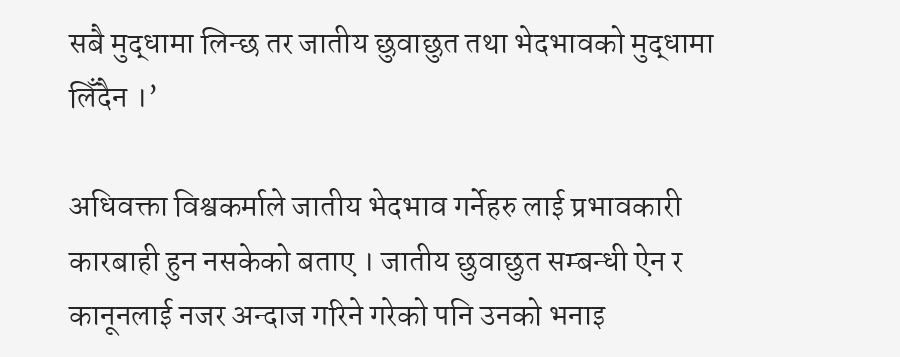सबै मुद्धामा लिन्छ तर जातीय छुवाछुत तथा भेदभावको मुद्धामा लिँदैन ।’

अधिवक्ता विश्वकर्माले जातीय भेदभाव गर्नेहरु लाई प्रभावकारी कारबाही हुन नसकेको बताए । जातीय छुवाछुत सम्बन्धी ऐन र कानूनलाई नजर अन्दाज गरिने गरेको पनि उनको भनाइ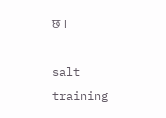छ ।

salt training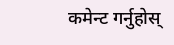कमेन्ट गर्नुहोस्